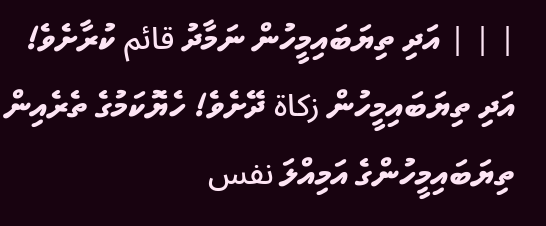| | | އަދި ތިޔަބައިމީހުން ނަމާދު قائم ކުރާށެވެ! އަދި ތިޔަބައިމީހުން زكاة ދޭށެވެ! ހެޔޮކަމުގެ ތެރެއިން ތިޔަބައިމީހުންގެ އަމިއްލަ نفس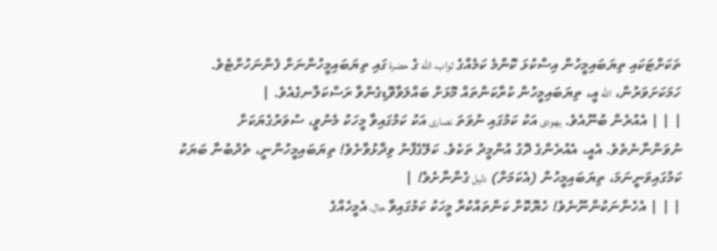ތަކަށްޓަކައި ތިޔަބައިމީހުން އިސްކުޅަ ކޮންމެ ކަމެއްގެ ثواب، اللَّه ގެ حضرة ގައި ތިޔަބައިމީހުންނަށް ފެންނަހުށްޓެވެ. ހަމަކަށަވަރުން، اللَّه އީ، ތިޔަބައިމީހުން ކުރާކަންތައް މޮޅަށް ބައްލަވާވޮޑިގެންވާ ރަސްކަލާނގެއެވެ. |
| | | އެއުރެން ބުނޫއެވެ. يهودى އަކު ކަމުގައި ނުވަތަ نصارى އަކު ކަމުގައިވާ މީހަކު މެނުވީ، ސުވަރުގެޔަކަށް ނުވަންނާނެތެވެ. އެއީ، އެއުރެންގެ ދޮގު އުންމީދު ތަކެވެ. ކަލޭގެފާނު ވިދާޅުވާށެވެ! ތިޔަބައިމީހުންނީ، ތެދުބުނާ ބަޔަކު ކަމުގައިވަނީނަމަ، ތިޔަބައިމީހުން (އެކަމަށް) دليل ގެންނާށެވެ! |
| | | އެހެންނަކުންނޫނެވެ! ހެޔޮކޮށް ކަންތައްކުރާ މީހަކު ކަމުގައިވާ حال، އެމީހެއްގެ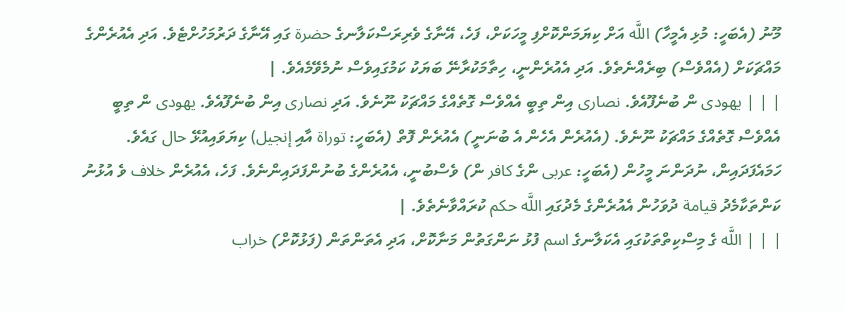މޫނު (އެބަހީ: މުޅި އެމީހާ) اللَّه އަށް ކިޔަމަންކޮށްފި މީހަކަށް، ފަހެ، އޭނާގެ ވެރިރަސްކަލާނގެ حضرة ގައި އޭނާގެ ދަރުމަހުށްޓެވެ. އަދި އެއުރެންގެ މައްޗަކަށް (އެއްވެސް) ބިރެއްނެތެވެ. އަދި އެއުރެންނީ، ހިތާމަކުރާނޭ ބަޔަކު ކަމުގައިވެސް ނުމެވޭމެއެވެ. |
| | | يهودى ން ބުނެފޫއެވެ. نصارى އިން ތިބީ އެއްވެސް ގޮތެއްގެ މައްޗަކު ނޫނެވެ. އަދި نصارى އިން ބުނެފޫއެވެ. يهودى ން ތިބީ އެއްވެސް ގޮތެއްގެ މައްޗަކު ނޫނެވެ. (އެއުރެން އެހެން އެ ބުނަނީ) އެއުރެން ފޮތް (އެބަހީ: توراة އާއި إنجيل) ކިޔަވައިއުޅޭ حال ގައެވެ. ހަމައެފަދައިން، ނުދަންނަ މީހުން (އެބަހީ: عربى ންގެ كافر ން) ވެސްބުނީ، އެއުރެންގެ ބުނުންފަދައިންނެވެ. ފަހެ، އެއުރެން خلاف ވެ އުޅުނު ކަންތަކާމެދު قيامة ދުވަހުން އެއުރެންގެ މެދުގައި اللَّه حكم ކުރައްވާނެތެވެ. |
| | | اللَّه ގެ މިސްކިތްތަކުގައި އެކަލާނގެ اسم ފުޅު ނަންގަތުން މަނާކޮށް، އަދި އެތަންތަން (ފަޅުކޮށް) خراب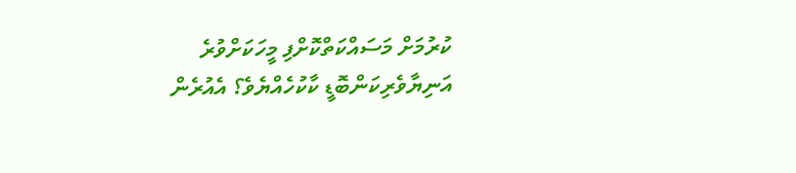ކުރުމަށް މަސައްކަތްކޮށްފި މީހަކަށްވުރެ އަނިޔާވެރިކަންބޮޑީ ކާކުހެއްޔެވެ؟ އެއުރެން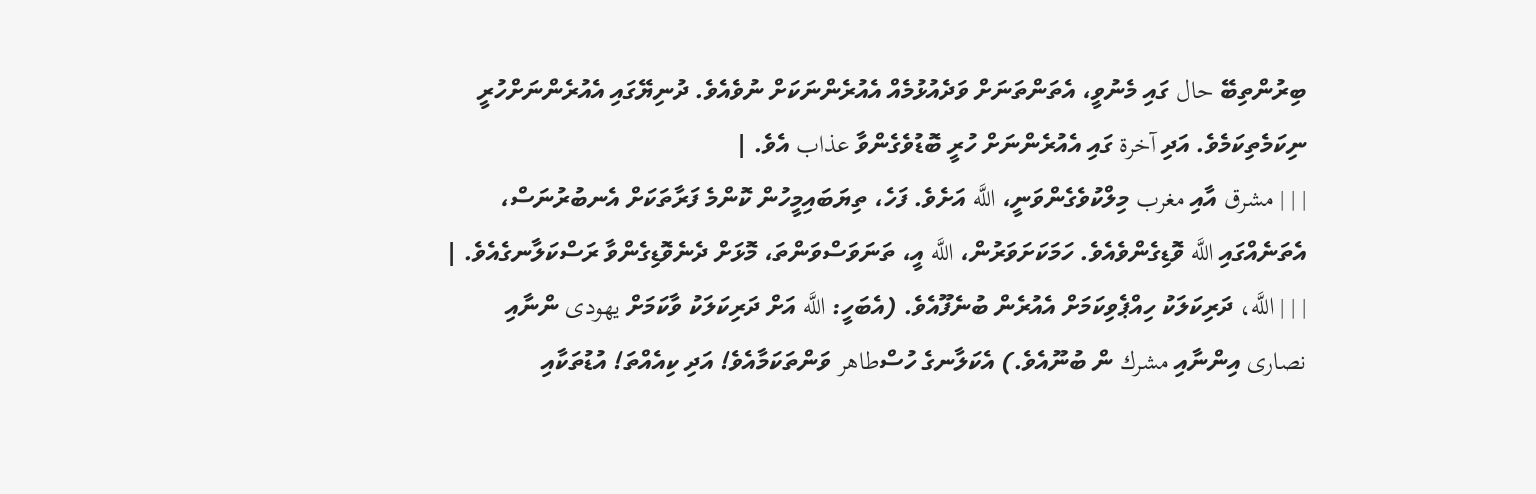ބިރުންތިބޭ حال ގައި މެނުވީ، އެތަންތަނަށް ވަދެއުޅުމެއް އެއުރެންނަކަށް ނުވެއެވެ. ދުނިޔޭގައި އެއުރެންނަށްހުރީ ނިކަމެތިކަމެވެ. އަދި آخرة ގައި އެއުރެންނަށް ހުރީ ބޮޑުވެގެންވާ عذاب އެވެ. |
| | | مشرق އާއި مغرب މިލްކުވެގެންވަނީ، اللَّه އަށެވެ. ފަހެ، ތިޔަބައިމީހުން ކޮންމެ ފަރާތަކަށް އެނބުރުނަސް، އެތަނެއްގައި اللَّه ވޮޑިގެންވެއެވެ. ހަމަކަށަވަރުން، اللَّه އީ، ތަނަވަސްވަންތަ، މޮޅަށް ދެނެވޮޑިގެންވާ ރަސްކަލާނގެއެވެ. |
| | | اللَّه، ދަރިކަލަކު ހިއްޕެވިކަމަށް އެއުރެން ބުނެފޫއެވެ. (އެބަހީ: اللَّه އަށް ދަރިކަލަކު ވާކަމަށް يهودى ންނާއި نصارى އިންނާއި مشرك ން ބުނޫއެވެ.) އެކަލާނގެ ހުސްطاهر ވަންތަކަމާއެވެ! އަދި ކިއެއްތަ! އުޑުތަކާއި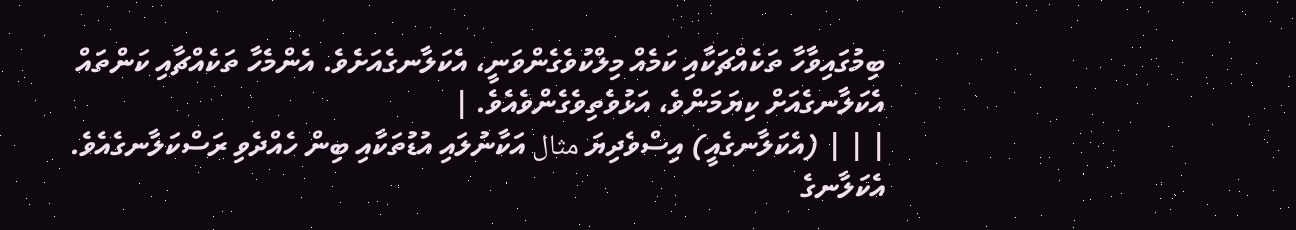ބިމުގައިވާހާ ތަކެއްޗަކާއި ކަމެއް މިލްކުވެގެންވަނީ، އެކަލާނގެއަށެވެ. އެންމެހާ ތަކެއްޗާއި ކަންތައް އެކަލާނގެއަށް ކިޔަމަންވެ، އަޅުވެތިވެގެންވެއެވެ. |
| | | (އެކަލާނގެއީ) އިސްވެދިޔަ مثال އަކާނުލައި އުޑުތަކާއި ބިން ހެއްދެވި ރަސްކަލާނގެއެވެ. އެކަލާނގެ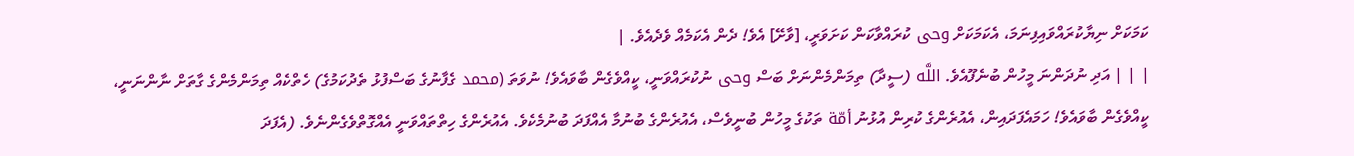ކަމަކަށް ނިޔާކުރައްވައިފިނަމަ، އެކަމަކަށް وحى ކުރައްވާކަން ކަށަވަރީ، [ވާށޭ] އެވެ! ދެން އެކަމެއް ވެދެއެވެ. |
| | | އަދި ނުދަންނަ މީހުން ބުނެފޫއެވެ. اللَّه (ސީދާ) ތިމަންމެންނަށް ބަސް وحى ނުކުރައްވަނީ، ކީއްވެގެން ބާވައެވެ! ނުވަތަ (محمد ގެފާނުގެ ބަސްފުޅު ތެދުކަމުގެ) ހެތްކެއް ތިމަންމެންގެ ގާތަށް ނާންނަނީ، ކީއްވެގެން ބާވައެވެ! ހަމައެފަދައިން، އެއުރެންގެ ކުރިން އުޅުނު أمّة ތަކުގެ މީހުން ބުނީވެސް، އެއުރެންގެ ބުނުމާ އެއްފަދަ ބުނުމެކެވެ. އެއުރެންގެ ހިތްތައްވަނީ އެއްގޮތްވެގެންނެވެ. (އެފަދަ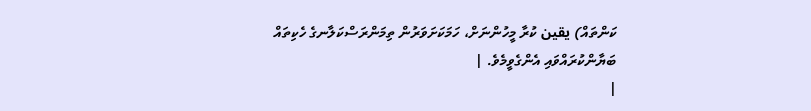ކަންތައް) يقين ކުރާ މީހުންނަށް، ހަމަކަށަވަރުން ތިމަންރަސްކަލާނގެ ހެކިތައް ބަޔާންކުރައްވައި އެންގެވީމެވެ. |
|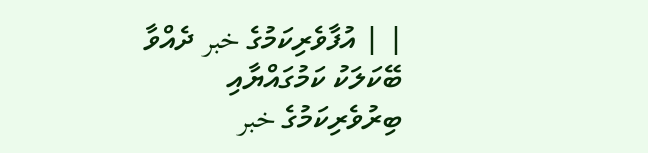| | އުފާވެރިކަމުގެ خبر ދެއްވާ ބޭކަލަކު ކަމުގައްޔާއި ބިރުވެރިކަމުގެ خبر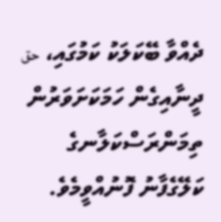ދެއްވާ ބޭކަލަކު ކަމުގައި، حق ދީނާއިގެން ހަމަކަށަވަރުން ތިމަންރަސްކަލާނގެ ކަލޭގެފާނު ފޮނުއްވީމެވެ.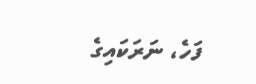ފަހެ، ނަރަކައިގެ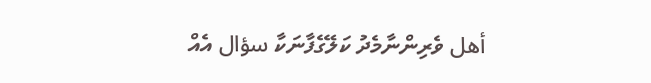أهل ވެރިންނާމެދު ކަލޭގެފާނަކާ سؤال އެއް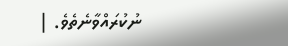ނުކުރައްވާނެތެވެ. |